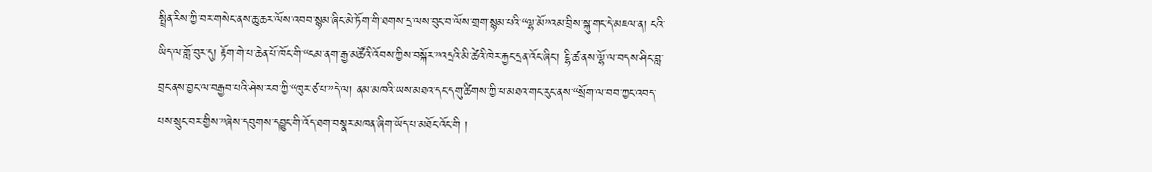སྤྲིན་རིས་ཀྱི་བར་གསེང་ནས་ཆུ་ཆར་ལོས་འབབ་སྙམ་ཞིང་མེ་ཏོག་གི་ཐགས་དྲ་ལས་བུང་བ་ལོས་གྲག་སྙམ་པའི་“ལྷ་མོ”འམ་བྲིས་སྐུ་གང་དེ་མཇལ་ན། ངའི་ཡིད་ལ་གློ་བུར་དུ། རྟོག་གེ་པ་ཆེན་པོ་ཁོང་གི་“ངམ་ནག་རྒྱ་མཚོའི་འོབས་ཀྱིས་བསྐོར་”འདྲའི་མི་ཚེའི་ཁེར་རྐྱང་དྲན་འོང་ཞིང་། ངྷི་ཚ་ནས་ལྷོ་ལ་བདས་ཤིང་བླ་བྲང་ནས་བྱང་ལ་བརྒྱབ་པའི་ཤེས་རབ་ཀྱི་“ཁུར་ཙ་པ་”དེ་ལ། ནམ་མཁའི་ཡས་མཐའ་དང་དགུ་ཚིགས་ཀྱི་ཕ་མཐའ་གང་རུང་ནས་“སྲོག་ལ་བབ་ཀྱང་འབད་པས་སྲུང་བར་གྱིས་”ཞེས་དབུགས་དབྱུང་གི་འོད་ཐག་བསྣར་མཁན་ཞིག་ཡོད་པ་མཐོང་འོང་གི །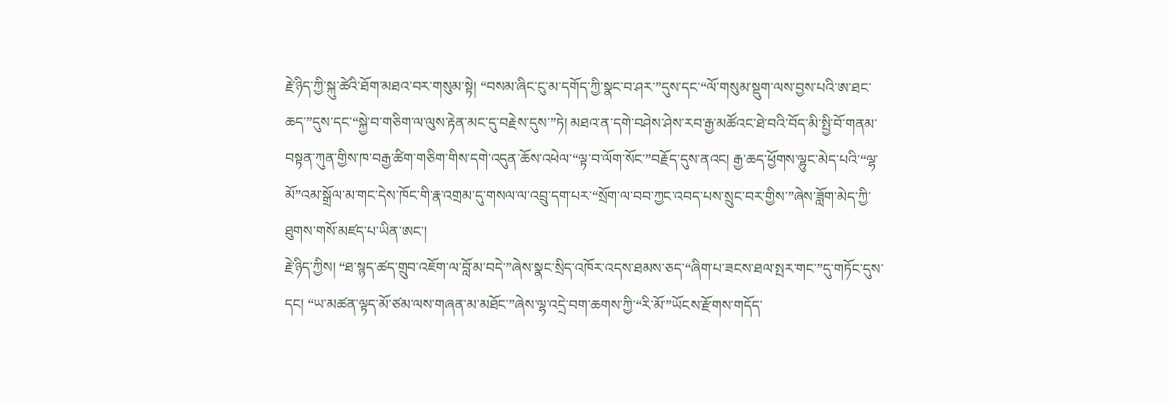རྗེ་ཉིད་ཀྱི་སྐུ་ཚེའི་ཐོག་མཐའ་བར་གསུམ་སྟེ། “བསམ་ཞིང་ངུ་མ་དགོད་ཀྱི་སྣང་བ་ཤར་”དུས་དང་“ལོ་གསུམ་སྡུག་ལས་བྱས་པའི་ཨ་ཐང་ཆད་”དུས་དང་“སྐྱེ་བ་གཅིག་ལ་ལུས་རྟེན་མང་དུ་བརྗེས་དུས་”ཏེ། མཐའ་ན་དགེ་བཤེས་ཤེས་རབ་རྒྱ་མཚོའང་ཐེ་བའི་བོད་མི་སྤྱི་བོ་གནམ་བསྟན་ཀུན་གྱིས་ཁ་བརྒྱ་ཚིག་གཅིག་གིས་དགེ་འདུན་ཆོས་འཕེལ་“ལྟ་བ་ལོག་སོང་”བརྗོད་དུས་ནའང། རྒྱ་ཆད་ཕྱོགས་ལྷུང་མེད་པའི་“ལྷ་མོ”འམ་སྒྲོལ་མ་གང་དེས་ཁོང་གི་རྣ་འགྲམ་དུ་གསལ་ལ་འབྲུ་དག་པར་“སྲོག་ལ་བབ་ཀྱང་འབད་པས་སྲུང་བར་གྱིས་”ཞེས་ཟློག་མེད་ཀྱི་ཐུགས་གསོ་མཛད་པ་ཡིན་ཨང་།
རྗེ་ཉིད་ཀྱིས། “ཐ་སྙད་ཚད་གྲུབ་འཇོག་ལ་བློ་མ་བདེ་”ཞེས་སྣང་སྲིད་འཁོར་འདས་ཐམས་ཅད་“ཞིག་པ་ཟངས་ཐལ་སྤར་གང་”དུ་གཏོང་དུས་དང། “ཡ་མཚན་ལྟད་མོ་ཙམ་ལས་གཞན་མ་མཐོང་”ཞེས་ལྷ་འདྲེ་བག་ཆགས་ཀྱི་“རི་མོ་”ཡོངས་རྫོགས་གདོད་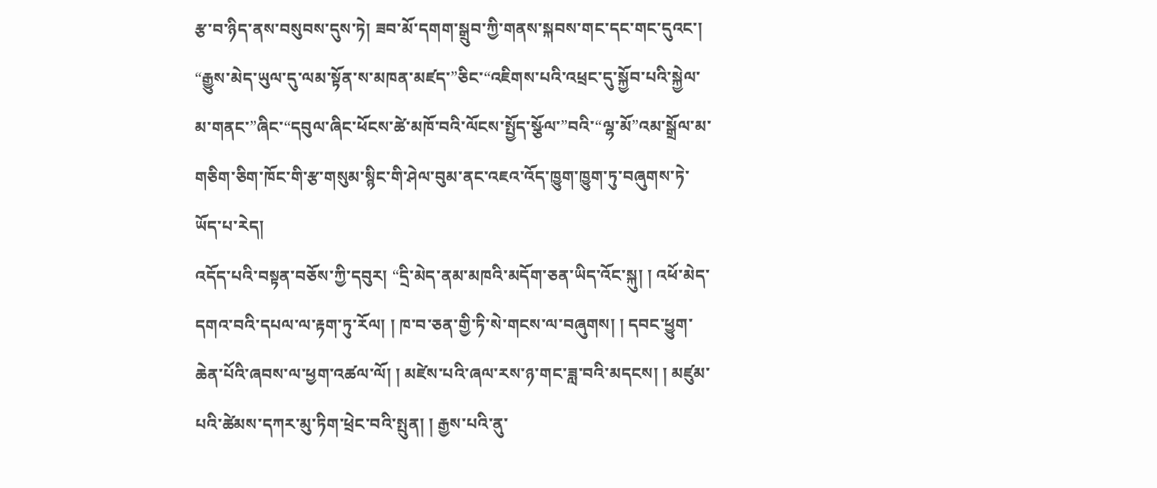རྩ་བ་ཉིད་ནས་བསུབས་དུས་ཏེ། ཟབ་མོ་དགག་སྒྲུབ་ཀྱི་གནས་སྐབས་གང་དང་གང་དུའང་། “རྒྱུས་མེད་ཡུལ་དུ་ལམ་སྟོན་ས་མཁན་མཛད་”ཅིང་“འཇིགས་པའི་འཕྲང་དུ་སྐྱོབ་པའི་སྐྱེལ་མ་གནང་”ཞིང་“དབུལ་ཞིང་ཕོངས་ཚེ་མཁོ་བའི་ལོངས་སྤྱོད་སྩོལ་”བའི་“ལྷ་མོ”འམ་སྒྲོལ་མ་གཅིག་ཅིག་ཁོང་གི་རྩ་གསུམ་སྙིང་གི་ཤེལ་བུམ་ནང་འཇའ་འོད་ཁྱུག་ཁྱུག་ཏུ་བཞུགས་ཏེ་ཡོད་པ་རེད།
འདོད་པའི་བསྟན་བཅོས་ཀྱི་དབུར། “དྲི་མེད་ནམ་མཁའི་མདོག་ཅན་ཡིད་འོང་སྐུ། ། འཕོ་མེད་དགའ་བའི་དཔལ་ལ་རྟག་ཏུ་རོལ། ། ཁ་བ་ཅན་གྱི་ཏི་སེ་གངས་ལ་བཞུགས། ། དབང་ཕྱུག་ཆེན་པོའི་ཞབས་ལ་ཕྱག་འཚལ་ལོ། ། མཛེས་པའི་ཞལ་རས་ཉ་གང་ཟླ་བའི་མདངས། ། མཛུམ་པའི་ཚེམས་དཀར་མུ་ཏིག་ཕྲེང་བའི་སྤུན། ། རྒྱས་པའི་ནུ་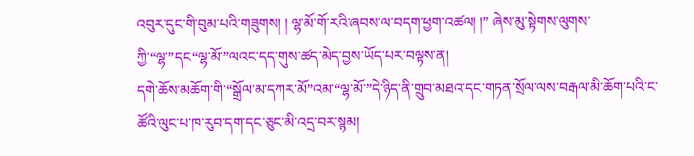འབུར་དུང་གི་བུམ་པའི་གཟུགས། ། ལྷ་མོ་གོ་རའི་ཞབས་ལ་བདག་ཕྱག་འཚལ། །” ཞེས་མུ་སྟེགས་ལུགས་ཀྱི་“ལྷ་”དང“ལྷ་མོ་”ལའང་དད་གུས་ཚད་མེད་བྱས་ཡོད་པར་བལྟས་ན།
དགེ་ཆོས་མཆོག་གི་“སྒྲོལ་མ་དཀར་མོ”འམ་“ལྷ་མོ་”དེ་ཉིད་ནི་གྲུབ་མཐའ་དང་གཏན་སྲོལ་ལས་བརྒལ་མི་ཆོག་པའི་ང་ཚོའི་ལུང་པ་ཁ་རུབ་དག་དང་ཅུང་མི་འདྲ་བར་སྙམ།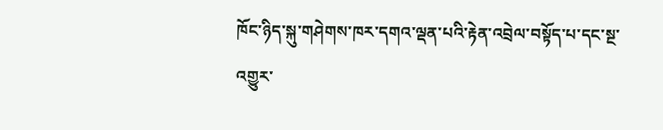ཁོང་ཉིད་སྐུ་གཤེགས་ཁར་དགའ་ལྡན་པའི་རྟེན་འབྲེལ་བསྟོད་པ་དང་སྔ་འགྱུར་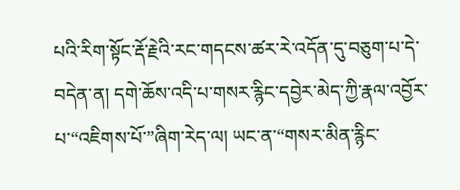པའི་རིག་སྟོང་རྡོ་རྗེའི་རང་གདངས་ཚར་རེ་འདོན་དུ་བཅུག་པ་དེ་བདེན་ན། དགེ་ཆོས་འདི་པ་གསར་རྙིང་དབྱེར་མེད་ཀྱི་རྣལ་འབྱོར་པ་“འཇིགས་པོ་”ཞིག་རེད་ལ། ཡང་ན་“གསར་མིན་རྙིང་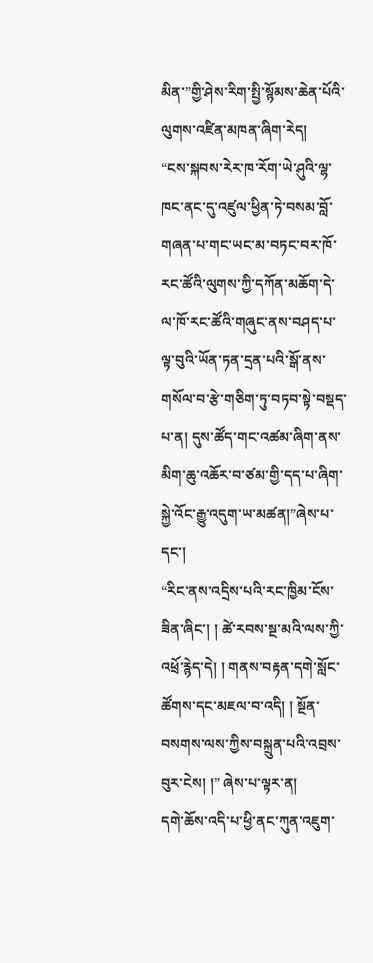མིན་”གྱི་ཤེས་རིག་སྤྱི་སྙོམས་ཆེན་པོའི་ལུགས་འཛིན་མཁན་ཞིག་རེད།
“ངས་སྐབས་རེར་ཁ་རོག་ཡེ་ཤུའི་ལྷ་ཁང་ནང་དུ་འཛུལ་ཕྱིན་ཏེ་བསམ་བློ་གཞན་པ་གང་ཡང་མ་བཏང་བར་ཁོ་རང་ཚོའི་ལུགས་ཀྱི་དཀོན་མཆོག་དེ་ལ་ཁོ་རང་ཚོའི་གཞུང་ནས་བཤད་པ་ལྟ་བུའི་ཡོན་ཏན་དྲན་པའི་སྒོ་ནས་གསོལ་བ་རྩེ་གཅིག་ཏུ་བཏབ་སྟེ་བསྡད་པ་ན། དུས་ཚོད་གང་འཚམ་ཞིག་ནས་མིག་ཆུ་འཆོར་བ་ཙམ་གྱི་དད་པ་ཞིག་སྐྱེ་འོང་རྒྱུ་འདུག་ཡ་མཚན།”ཞེས་པ་དང་།
“རིང་ནས་འདྲིས་པའི་རང་ཁྱིམ་ངོས་ཟིན་ཞིང་། ། ཚེ་རབས་སྔ་མའི་ལས་ཀྱི་འཕྲོ་རྙེད་དེ། ། གནས་བརྟན་དགེ་སློང་ཚོགས་དང་མཇལ་བ་འདི། ། སྔོན་བསགས་ལས་ཀྱིས་བསྐྲུན་པའི་འབྲས་བུར་ངེས། །” ཞེས་པ་ལྟར་ན།
དགེ་ཆོས་འདི་པ་ཕྱི་ནང་ཀུན་འཇུག་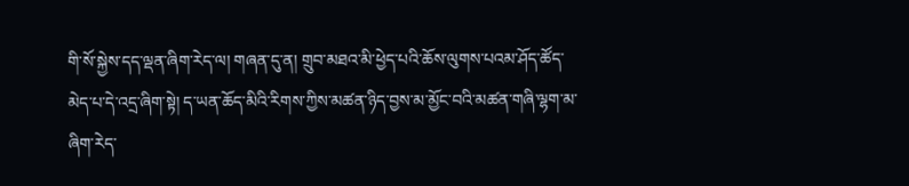གི་སོ་སྐྱེས་དད་ལྡན་ཞིག་རེད་ལ། གཞན་དུ་ན། གྲུབ་མཐའ་མི་ཕྱེད་པའི་ཆོས་ལུགས་པའམ་ཤོད་ཚོད་མེད་པ་དེ་འདྲ་ཞིག་སྟེ། ད་ཡན་ཆོད་མིའི་རིགས་ཀྱིས་མཚན་ཉིད་བྱས་མ་མྱོང་བའི་མཚན་གཞི་ལྷག་མ་ཞིག་རེད་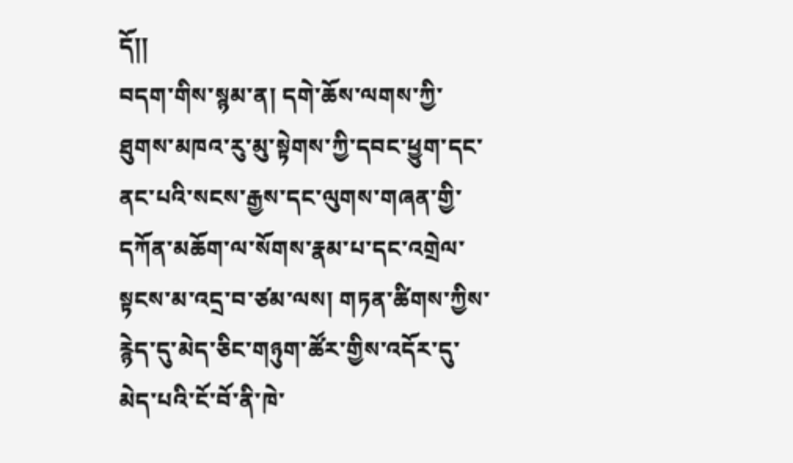དོ།།
བདག་གིས་སྙམ་ན། དགེ་ཆོས་ལགས་ཀྱི་ཐུགས་མཁའ་རུ་མུ་སྟེགས་ཀྱི་དབང་ཕྱུག་དང་ནང་པའི་སངས་རྒྱས་དང་ལུགས་གཞན་གྱི་དཀོན་མཆོག་ལ་སོགས་རྣམ་པ་དང་འགྲེལ་སྟངས་མ་འདྲ་བ་ཙམ་ལས། གཏན་ཚིགས་ཀྱིས་རྙེད་དུ་མེད་ཅིང་གཉུག་ཚོར་གྱིས་འདོར་དུ་མེད་པའི་ངོ་བོ་ནི་ཁེ་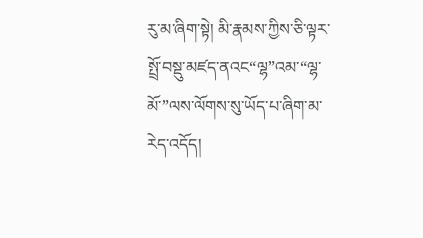རུ་མ་ཞིག་སྟེ། མི་རྣམས་ཀྱིས་ཅི་ལྟར་སྤྲོ་བསྡུ་མཛད་ནའང“ལྷ”འམ་“ལྷ་མོ་”ལས་ལོགས་སུ་ཡོད་པ་ཞིག་མ་རེད་འདོད།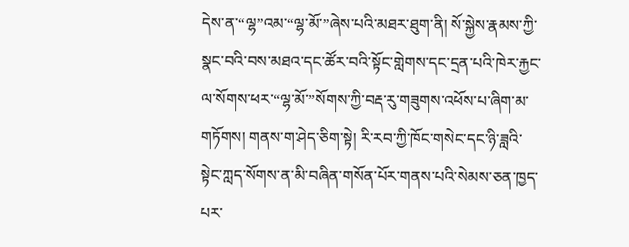དེས་ན་“ལྷ”འམ་“ལྷ་མོ་”ཞེས་པའི་མཐར་ཐུག་ནི། སོ་སྐྱེས་རྣམས་ཀྱི་སྣང་བའི་བས་མཐའ་དང་ཚོར་བའི་སྟོང་གླེགས་དང་དྲན་པའི་ཁེར་རྐྱང་ལ་སོགས་ཕར་“ལྷ་མོ་”སོགས་ཀྱི་བརྡ་རུ་གཟུགས་འཕོས་པ་ཞིག་མ་གཏོགས། གནས་ག་ཤེད་ཅིག་སྟེ། རི་རབ་ཀྱི་ཁོང་གསེང་དང་ཉི་ཟླའི་སྟེང་ཀླད་སོགས་ན་མི་བཞིན་གསོན་པོར་གནས་པའི་སེམས་ཅན་ཁྱད་པར་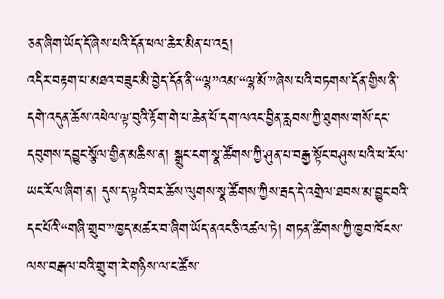ཅན་ཞིག་ཡོད་དོ་ཞེས་པའི་དོན་ཕལ་ཆེར་མིན་པ་འདྲ།
འདིར་བརྟག་པ་མཐའ་བཟུང་མི་བྱེད་དོན་ནི་“ལྷ”འམ་“ལྷ་མོ་”ཞེས་པའི་བཏགས་དོན་གྱིས་ནི་དགེ་འདུན་ཆོས་འཕེལ་ལྟ་བུའི་རྟོག་གེ་པ་ཆེན་པོ་དག་ལའང་བྱིན་རླབས་ཀྱི་ཐུགས་གསོ་དང་དབུགས་དབྱུང་སྩོལ་གྱིན་མཆིས་ན། སྒྲུང་ངག་སྣ་ཚོགས་ཀྱི་ཤུན་པ་བརྒྱ་སྟོང་བཤུས་པའི་ཕ་རོལ་ཡང་རོལ་ཞིག་ན། དུས་ད་ལྟའི་བར་ཆོས་ལུགས་སྣ་ཚོགས་ཀྱིས་རྦད་དེ་འགྲེལ་ཐབས་མ་བྱུང་བའི་དང་པོའི་“གཞི་གྲུབ་”ཁྱད་མཚར་བ་ཞིག་ཡོད་ནའང་ཅི་འཚལ་ཏེ། གཏན་ཚིགས་ཀྱི་ཁྱབ་ཁོངས་ལས་བརྒལ་བའི་གྲུ་ག་རེ་གཉིས་ལ་ང་ཚོས་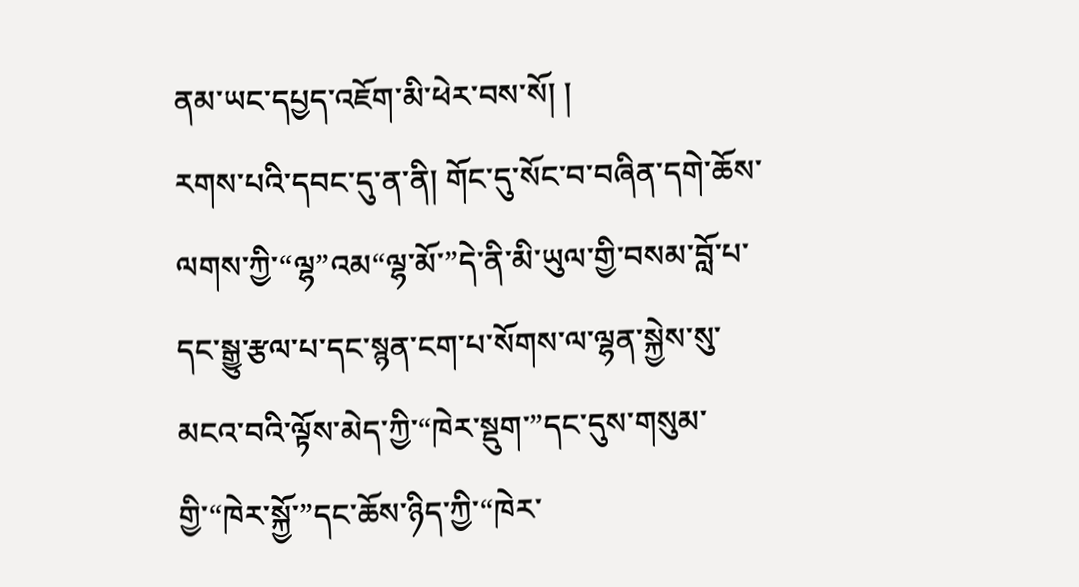ནམ་ཡང་དཔྱད་འཇོག་མི་ཕེར་བས་སོ། །
རགས་པའི་དབང་དུ་ན་ནི། གོང་དུ་སོང་བ་བཞིན་དགེ་ཆོས་ལགས་ཀྱི་“ལྷ”འམ“ལྷ་མོ་”དེ་ནི་མི་ཡུལ་གྱི་བསམ་བློ་པ་དང་སྒྱུ་རྩལ་པ་དང་སྙན་ངག་པ་སོགས་ལ་ལྷན་སྐྱེས་སུ་མངའ་བའི་ལྟོས་མེད་ཀྱི་“ཁེར་སྡུག་”དང་དུས་གསུམ་གྱི་“ཁེར་སྐྱོ་”དང་ཆོས་ཉིད་ཀྱི་“ཁེར་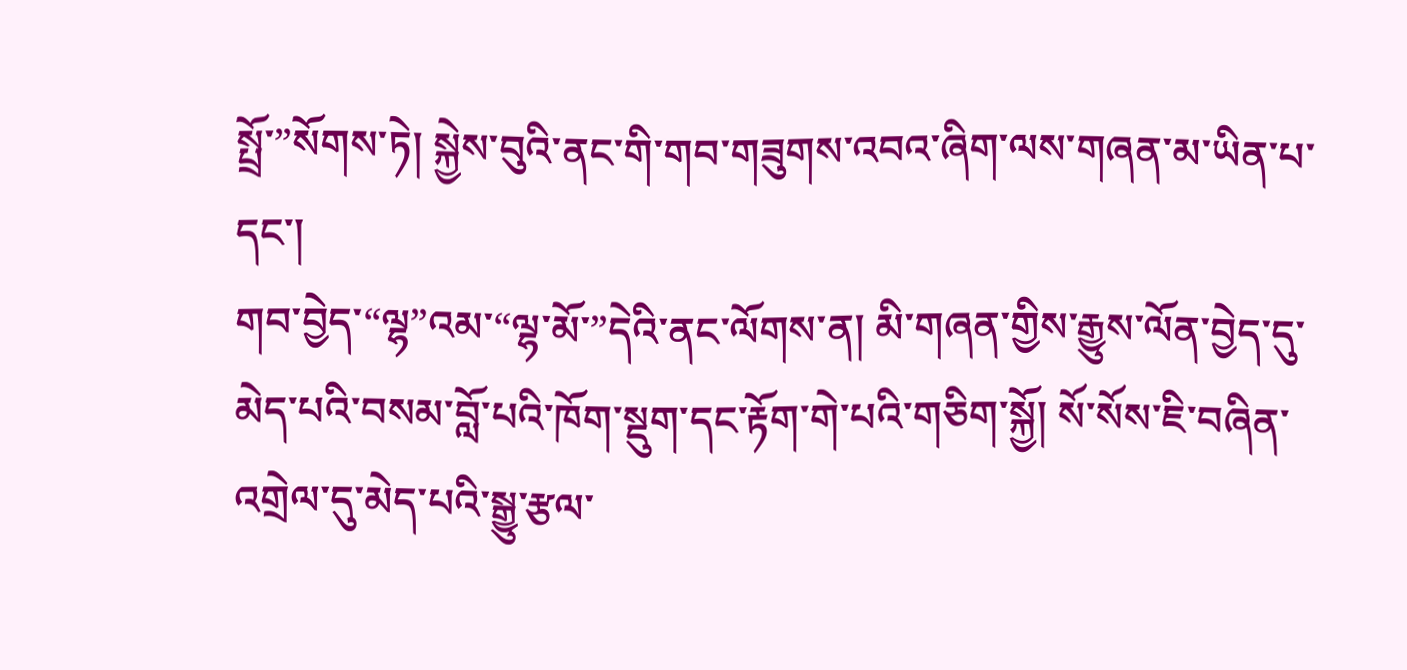སྤྲོ་”སོགས་ཏེ། སྐྱེས་བུའི་ནང་གི་གབ་གཟུགས་འབའ་ཞིག་ལས་གཞན་མ་ཡིན་པ་དང་།
གབ་བྱེད་“ལྷ”འམ་“ལྷ་མོ་”དེའི་ནང་ལོགས་ན། མི་གཞན་གྱིས་རྒྱུས་ལོན་བྱེད་དུ་མེད་པའི་བསམ་བློ་པའི་ཁོག་སྡུག་དང་རྟོག་གེ་པའི་གཅིག་སྐྱོ། སོ་སོས་ཇི་བཞིན་འགྲེལ་དུ་མེད་པའི་སྒྱུ་རྩལ་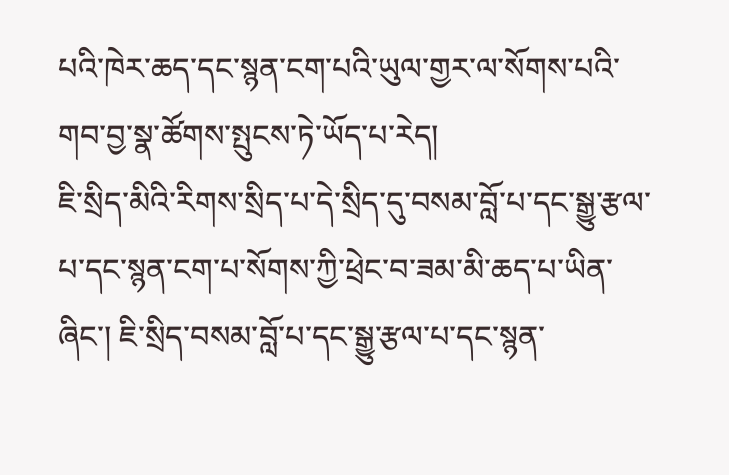པའི་ཁེར་ཆད་དང་སྙན་ངག་པའི་ཡུལ་གྱར་ལ་སོགས་པའི་གབ་བྱ་སྣ་ཚོགས་སྤུངས་ཏེ་ཡོད་པ་རེད།
ཇི་སྲིད་མིའི་རིགས་སྲིད་པ་དེ་སྲིད་དུ་བསམ་བློ་པ་དང་སྒྱུ་རྩལ་པ་དང་སྙན་ངག་པ་སོགས་ཀྱི་ཕྲེང་བ་ཟམ་མི་ཆད་པ་ཡིན་ཞིང་། ཇི་སྲིད་བསམ་བློ་པ་དང་སྒྱུ་རྩལ་པ་དང་སྙན་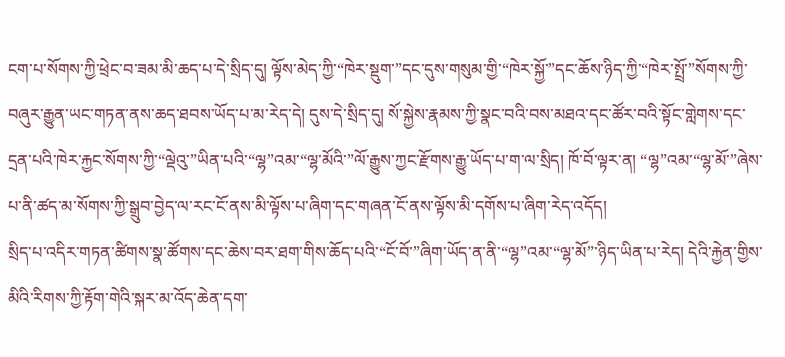ངག་པ་སོགས་ཀྱི་ཕྲེང་བ་ཟམ་མི་ཆད་པ་དེ་སྲིད་དུ། ལྟོས་མེད་ཀྱི་“ཁེར་སྡུག་”དང་དུས་གསུམ་གྱི་“ཁེར་སྐྱོ་”དང་ཆོས་ཉིད་ཀྱི་“ཁེར་སྤྲོ་”སོགས་ཀྱི་བཞུར་རྒྱུན་ཡང་གཏན་ནས་ཆད་ཐབས་ཡོད་པ་མ་རེད་དེ། དུས་དེ་སྲིད་དུ། སོ་སྐྱེས་རྣམས་ཀྱི་སྣང་བའི་བས་མཐའ་དང་ཚོར་བའི་སྟོང་གླེགས་དང་དྲན་པའི་ཁེར་རྐྱང་སོགས་ཀྱི་“ལྡེའུ་”ཡིན་པའི་“ལྷ”འམ་“ལྷ་མོའི་”ལོ་རྒྱུས་ཀྱང་རྫོགས་རྒྱུ་ཡོད་པ་ག་ལ་སྲིད། ཁོ་བོ་ལྟར་ན། “ལྷ”འམ་“ལྷ་མོ་”ཞེས་པ་ནི་ཚད་མ་སོགས་ཀྱི་སྒྲུབ་བྱེད་ལ་རང་ངོ་ནས་མི་ལྟོས་པ་ཞིག་དང་གཞན་ངོ་ནས་ལྟོས་མི་དགོས་པ་ཞིག་རེད་འདོད།
སྲིད་པ་འདིར་གཏན་ཚིགས་སྣ་ཚོགས་དང་ཆེས་བར་ཐག་གིས་ཆོད་པའི་“ངོ་བོ་”ཞིག་ཡོད་ན་ནི་“ལྷ”འམ་“ལྷ་མོ”་ཉིད་ཡིན་པ་རེད། དེའི་རྐྱེན་གྱིས་མིའི་རིགས་ཀྱི་རྟོག་གེའི་སྐར་མ་འོད་ཆེན་དག་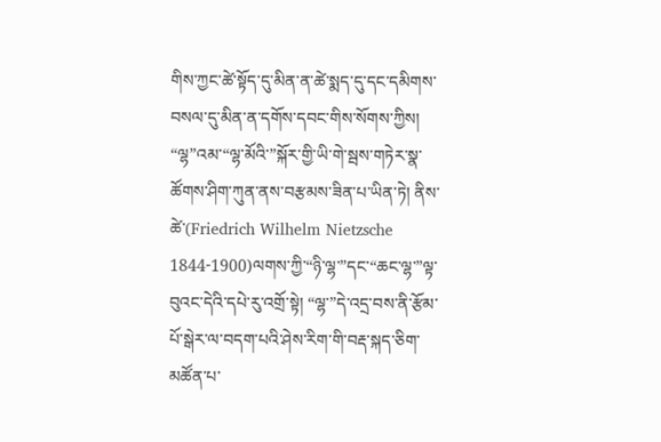གིས་ཀྱང་ཚེ་སྟོད་དུ་མིན་ན་ཚེ་སྨད་དུ་དང་དམིགས་བསལ་དུ་མིན་ན་དགོས་དབང་གིས་སོགས་ཀྱིས། “ལྷ”འམ་“ལྷ་མོའི་”སྐོར་གྱི་ཡི་གེ་སྦས་གཏེར་སྣ་ཚོགས་ཤིག་ཀུན་ནས་བརྩམས་ཟིན་པ་ཡིན་ཏེ། ནིས་ཚེ་(Friedrich Wilhelm Nietzsche 1844-1900)ལགས་ཀྱི་“ཉི་ལྷ་”དང་“ཆང་ལྷ་”ལྟ་བུའང་དེའི་དཔེ་རུ་འགྲོ་སྟེ། “ལྷ་”དེ་འདྲ་བས་ནི་རྩོམ་པོ་སྒེར་ལ་བདག་པའི་ཤེས་རིག་གི་བརྡ་སྐད་ཅིག་མཚོན་པ་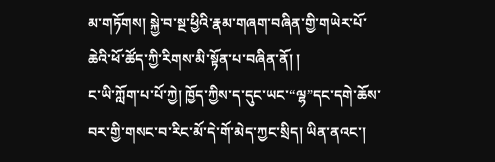མ་གཏོགས། སྐྱེ་བ་སྔ་ཕྱིའི་རྣམ་གཞག་བཞིན་གྱི་གཡེར་པོ་ཆེའི་ཕོ་ཚོད་ཀྱི་རིགས་མི་སྟོན་པ་བཞིན་ནོ། །
ང་ཡི་ཀློག་པ་པོ་ཀྱེ། ཁྱོད་ཀྱིས་ད་དུང་ཡང་“ལྷ”དང་དགེ་ཆོས་བར་གྱི་གསང་བ་རིང་མོ་དེ་གོ་མེད་ཀྱང་སྲིད། ཡིན་ནའང་།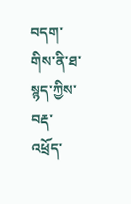བདག་གིས་ནི་ཐ་སྙད་ཀྱིས་བརྡ་འཕྲོད་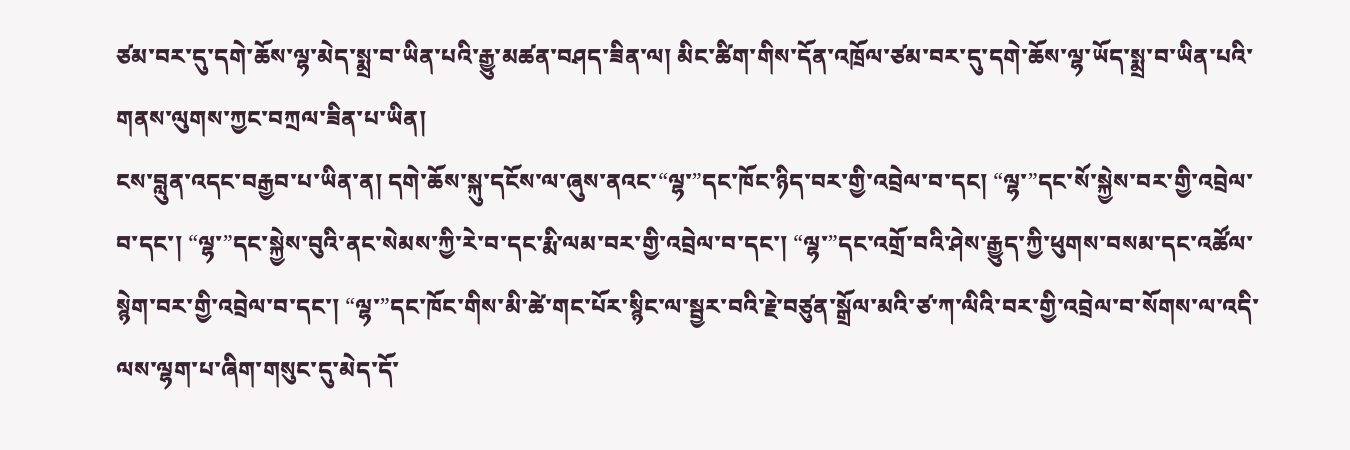ཙམ་བར་དུ་དགེ་ཆོས་ལྷ་མེད་སྨྲ་བ་ཡིན་པའི་རྒྱུ་མཚན་བཤད་ཟིན་ལ། མིང་ཚིག་གིས་དོན་འཁྲོལ་ཙམ་བར་དུ་དགེ་ཆོས་ལྷ་ཡོད་སྨྲ་བ་ཡིན་པའི་གནས་ལུགས་ཀྱང་བཀྲལ་ཟིན་པ་ཡིན།
ངས་བླུན་འདང་བརྒྱབ་པ་ཡིན་ན། དགེ་ཆོས་སྐུ་དངོས་ལ་ཞུས་ནའང་“ལྷ་”དང་ཁོང་ཉིད་བར་གྱི་འབྲེལ་བ་དང། “ལྷ་”དང་སོ་སྐྱེས་བར་གྱི་འབྲེལ་བ་དང་། “ལྷ་”དང་སྐྱེས་བུའི་ནང་སེམས་ཀྱི་རེ་བ་དང་རྨི་ལམ་བར་གྱི་འབྲེལ་བ་དང་། “ལྷ་”དང་འགྲོ་བའི་ཤེས་རྒྱུད་ཀྱི་ཕུགས་བསམ་དང་འཚོལ་སྙེག་བར་གྱི་འབྲེལ་བ་དང་། “ལྷ་”དང་ཁོང་གིས་མི་ཚེ་གང་པོར་སྙིང་ལ་སྦྱར་བའི་རྗེ་བཙུན་སྒྲོལ་མའི་ཙ་ཀ་ལིའི་བར་གྱི་འབྲེལ་བ་སོགས་ལ་འདི་ལས་ལྷག་པ་ཞིག་གསུང་དུ་མེད་དོ་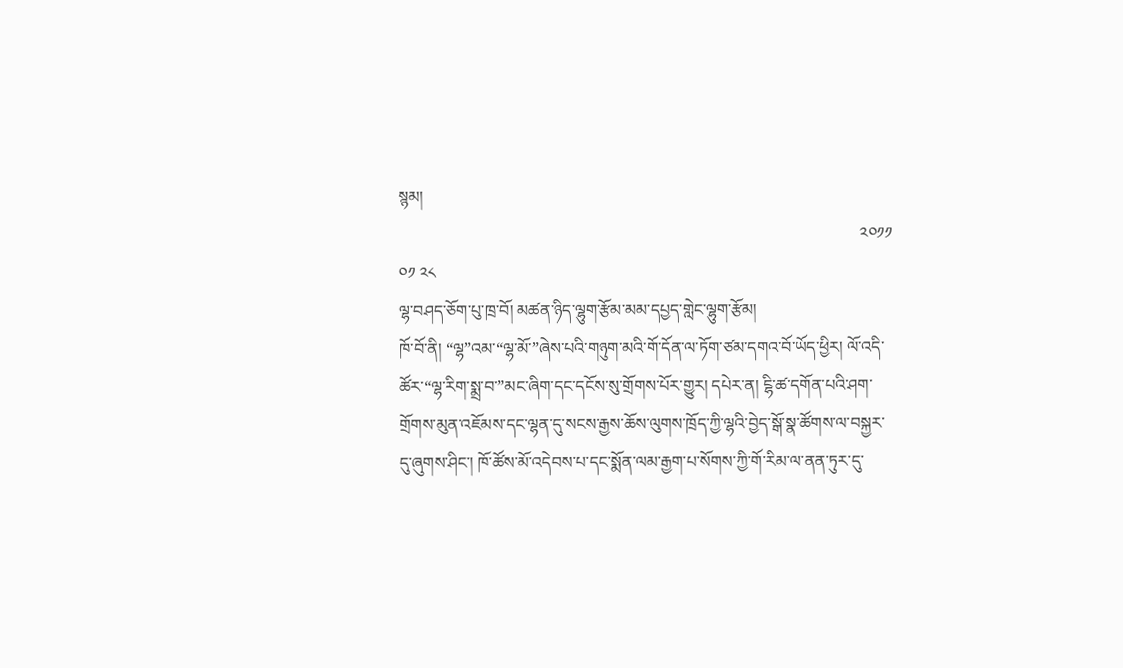སྙམ།
                                                                                                               ༢༠༡༡ ༠༡ ༢༨
ལྷ་བཤད་ཅོག་པུ་ཁྲ་བོ། མཚན་ཉིད་ལྷུག་རྩོམ་མམ་དཔྱད་གླེང་ལྷུག་རྩོམ།
ཁོ་བོ་ནི། “ལྷ”འམ་“ལྷ་མོ་”ཞེས་པའི་གཉུག་མའི་གོ་དོན་ལ་ཏོག་ཙམ་དགའ་བོ་ཡོད་ཕྱིར། ལོ་འདི་ཚོར་“ལྷ་རིག་སྨྲ་བ་”མང་ཞིག་དང་དངོས་སུ་གྲོགས་པོར་གྱུར། དཔེར་ན། ངྷི་ཚ་དགོན་པའི་ཤག་གྲོགས་མུན་འཇོམས་དང་ལྷན་དུ་སངས་རྒྱས་ཆོས་ལུགས་ཁྲོད་ཀྱི་ལྷའི་བྱེད་སྒོ་སྣ་ཚོགས་ལ་བསྐྱར་དུ་ཞུགས་ཤིང་། ཁོ་ཚོས་མོ་འདེབས་པ་དང་སྨོན་ལམ་རྒྱག་པ་སོགས་ཀྱི་གོ་རིམ་ལ་ནན་ཏུར་དུ་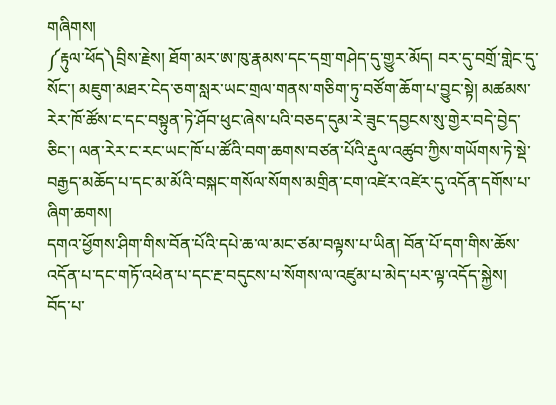གཞིགས།
༼རྟུལ་ཕོད༽བྲིས་རྗེས། ཐོག་མར་ཨ་ཁུ་རྣམས་དང་དགྲ་གཤེད་དུ་གྱུར་མོད། བར་དུ་བགྲོ་གླེང་དུ་སོང་། མཇུག་མཐར་ངེད་ཅག་སླར་ཡང་གྲལ་གནས་གཅིག་ཏུ་བཙོག་ཆོག་པ་བྱུང་སྟེ། མཚམས་རེར་ཁོ་ཚོས་ང་དང་བསྟུན་ཏེ་ཤོབ་ཕུང་ཞེས་པའི་བཅད་དུམ་རེ་ཟུང་དབྱངས་སུ་གྱེར་བདེ་བྱེད་ཅིང་། ལན་རེར་ང་རང་ཡང་ཁོ་པ་ཚོའི་བག་ཆགས་བཙན་པོའི་རྡུལ་འཚུབ་ཀྱིས་གཡོགས་ཏེ་སྡེ་བརྒྱད་མཆོད་པ་དང་མ་མོའི་བསྐང་གསོལ་སོགས་མགྲིན་ངག་འཛེར་འཛེར་དུ་འདོན་དགོས་པ་ཞིག་ཆགས།
དགའ་ཕྱོགས་ཤིག་གིས་བོན་པོའི་དཔེ་ཆ་ལ་མང་ཙམ་བལྟས་པ་ཡིན། བོན་པོ་དག་གིས་ཆོས་འདོན་པ་དང་གཏོ་འཕེན་པ་དང་རྔ་བདུངས་པ་སོགས་ལ་འཛུམ་པ་མེད་པར་ལྟ་འདོད་སྐྱེས།
བོད་པ་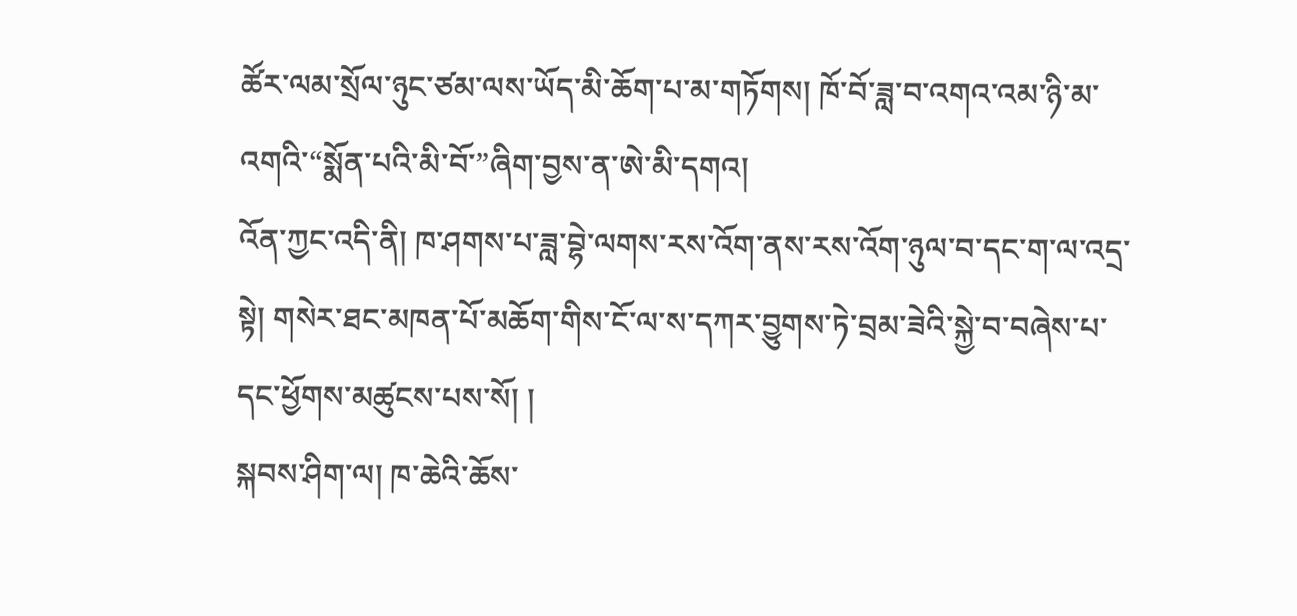ཚོར་ལམ་སྲོལ་ཉུང་ཙམ་ལས་ཡོད་མི་ཆོག་པ་མ་གཏོགས། ཁོ་བོ་ཟླ་བ་འགའ་འམ་ཉི་མ་འགའི་“སྨོན་པའི་མི་བོ་”ཞིག་བྱས་ན་ཨེ་མི་དགའ།
འོན་ཀྱང་འདི་ནི། ཁ་ཤགས་པ་ཟླ་བྷེ་ལགས་རས་འོག་ནས་རས་འོག་ཉུལ་བ་དང་ག་ལ་འདྲ་སྟེ། གསེར་ཐང་མཁན་པོ་མཆོག་གིས་ངོ་ལ་ས་དཀར་བྱུགས་ཏེ་བྲམ་ཟེའི་སྐྱེ་བ་བཞེས་པ་དང་ཕྱོགས་མཚུངས་པས་སོ། །
སྐབས་ཤིག་ལ། ཁ་ཆེའི་ཆོས་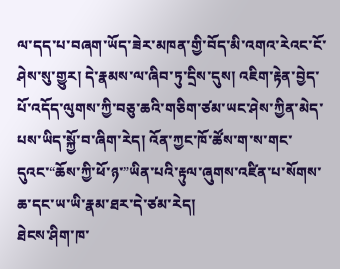ལ་དད་པ་བཞག་ཡོད་ཟེར་མཁན་གྱི་བོད་མི་འགའ་རེའང་ངོ་ཤེས་སུ་གྱུར། དེ་རྣམས་ལ་ཞིབ་ཏུ་དྲིས་དུས། འཇིག་རྟེན་བྱེད་པོ་འདོད་ལུགས་ཀྱི་བཅུ་ཆའི་གཅིག་ཙམ་ཡང་ཤེས་ཀྱིན་མེད་པས་ཡིད་སྐྱོ་བ་ཞིག་རེད། འོན་ཀྱང་ཁོ་ཚོས་ག་ས་གང་དུའང་“ཆོས་ཀྱི་ཕོ་ཉ་”ཡིན་པའི་རྟུལ་ཞུགས་འཛིན་པ་སོགས་ཆ་དང་ཡ་ཡི་རྣམ་ཐར་དེ་ཙམ་རེད།
ཐེངས་ཤིག་ཁ་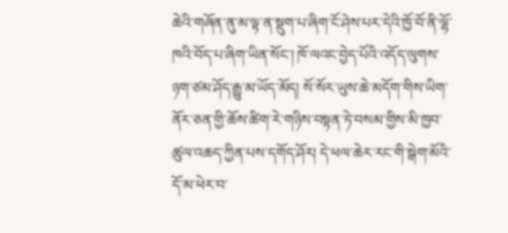ཆེའི་གཞོན་ནུ་མ་ལྟ་ན་སྡུག་པ་ཞིག་ངོ་ཤེས་པར་དེའི་ཁྱོ་བོ་ནི་ལྷོ་ཁའི་བོད་པ་ཞིག་ཡིན་སོང་། ཁོ་ལའང་བྱེད་པོའི་འདོད་ལུགས་ཉག་ཙམ་ཤོད་རྒྱུ་མ་ཡོད་མོད། སོ་སོར་ཡུས་ཆེ་མདོག་གིས་ཡིག་ནོར་ཅན་གྱི་ཆོས་ཚིག་རེ་གཉིས་བསྟན་ཏེ་བསམ་གྱིས་མི་ཁྱབ་ཚུལ་འཆད་ཀྱིན་པས་དགོད་ཤོར། དེ་ཕལ་ཆེར་རང་གི་སྒེག་མོའི་དོ་མ་ཕེར་བ་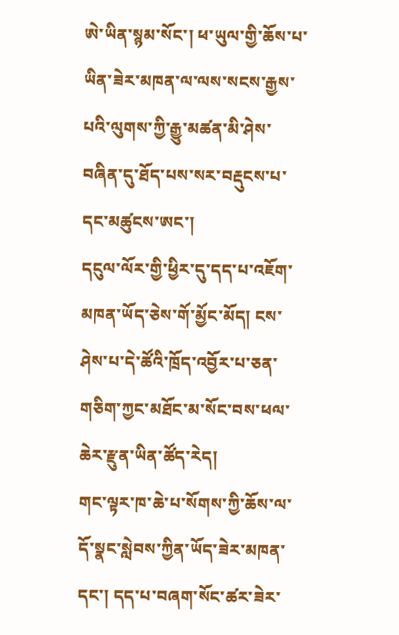ཨེ་ཡིན་སྙམ་སོང་། ཕ་ཡུལ་གྱི་ཆོས་པ་ཡིན་ཟེར་མཁན་ལ་ལས་སངས་རྒྱས་པའི་ལུགས་ཀྱི་རྒྱུ་མཚན་མི་ཤེས་བཞིན་དུ་ཐོད་པས་སར་བརྡུངས་པ་དང་མཚུངས་ཨང་།
དངུལ་ལོར་གྱི་ཕྱིར་དུ་དད་པ་འཇོག་མཁན་ཡོད་ཅེས་གོ་མྱོང་མོད། ངས་ཤེས་པ་དེ་ཚོའི་ཁྲོད་འབྱོར་པ་ཅན་གཅིག་ཀྱང་མཐོང་མ་སོང་བས་ཕལ་ཆེར་རྫུན་ཡིན་ཚོད་རེད།
གང་ལྟར་ཁ་ཆེ་པ་སོགས་ཀྱི་ཆོས་ལ་དོ་སྣང་སླེབས་ཀྱིན་ཡོད་ཟེར་མཁན་དང་། དད་པ་བཞག་སོང་ཚར་ཟེར་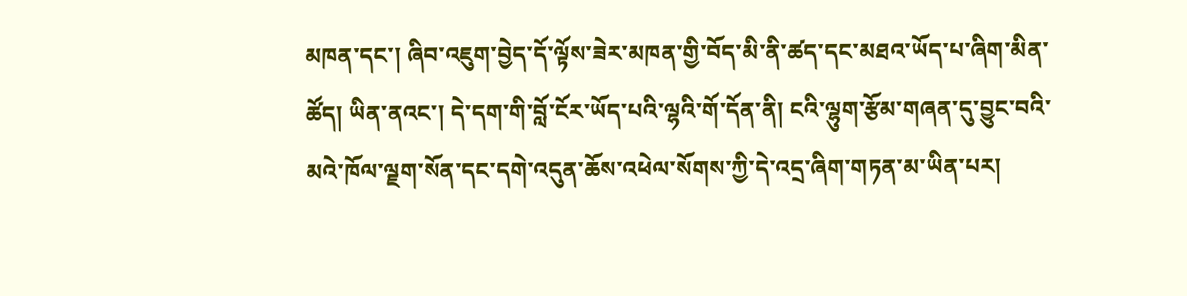མཁན་དང་། ཞིབ་འཇུག་བྱེད་དོ་ལྟོས་ཟེར་མཁན་གྱི་བོད་མི་ནི་ཚད་དང་མཐའ་ཡོད་པ་ཞིག་མིན་ཚོད། ཡིན་ནའང་། དེ་དག་གི་བློ་ངོར་ཡོད་པའི་ལྷའི་གོ་དོན་ནི། ངའི་ལྷུག་རྩོམ་གཞན་དུ་བྱུང་བའི་མའེ་ཁོལ་ལྗག་སོན་དང་དགེ་འདུན་ཆོས་འཕེལ་སོགས་ཀྱི་དེ་འདྲ་ཞིག་གཏན་མ་ཡིན་པར།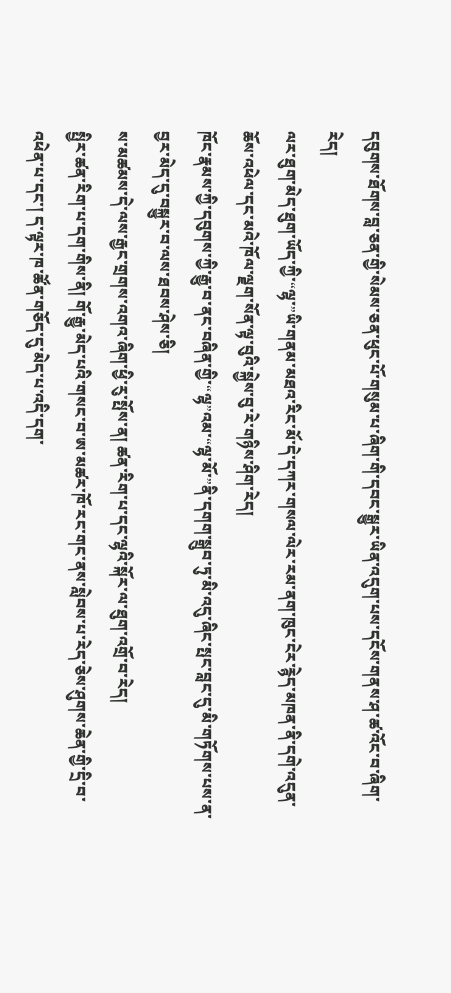དབུགས་ཐོགས་བླ་ཅན་གྱི་སེམས་ཅན་ཕུང་པོ་གསུམ་པ་ཞིག་གི་དབང་སྒྱུར་ཡིན་འདུག་པས་དངོས་གནས་ཤ་ཚ་འོང་བ་ཞིག་རེད།
ལར་ཐུག་མེད་ཐུག་ཡོད་ཀྱི་“ལྷ་”ཡི་གནམ་མཐའ་རིང་མོ་དེ་དཀར་གསལ་ལེར་རམ་ནག་ཁུང་ངེར་རྙེད་མཁན་ནི་དགེ་འདུན་ཆོས་འཕེལ་དང་མའེ་ཁོལ་ལྗག་སོན་ལྟ་བུའི་སྐྱེས་བུ་རེ་གཉིས་ཤིག་རེད།
ཁོང་རྣམས་ཀྱི་དབུགས་ཀྱི་རྒྱུ་བ་ནང་བཞིན་གྱི་“ལྷ”འམ་“ལྷ་མོ་”ནི་དགག་སྒྲུབ་ཏུ་མི་འདུ་ཞིང་སྤང་བླང་དུ་མི་གཏོགས་པས་ན་བྱར་མེད་དུ་བསྐྱུར་བ་ལས་ཐབས་ཤེས་ཅི།
ས་མཚམས་དེ་ལས་རྒྱང་གྲགས་འགའ་ཞིག་ཕྱི་རུ་སྤོས་ན། ཚན་རིག་པ་དང་ལྷའི་སྐོར་ལ་ཐུག་འགྲོ་བ་རེད།
སྤྱིར་ཚན་རིག་པ་དག་གིས་ནི། གོ་རྒྱུ་མེད་པའི་གསང་བ་ཨ་མཚར་ཁོ་རང་གང་ནས་སླེབས་པ་རེད་ཅེས་ཤུགས་ཆེན་གྱི་དྲི་བ་འཕེན་པ་དང་། ད་ལྟར་ཁ་ཚོན་གཅོད་དུ་མེད་པ་འདི་དག་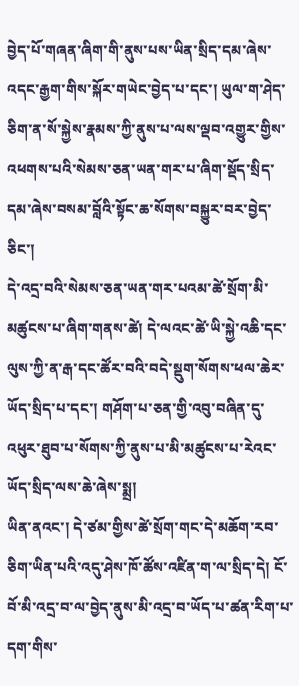བྱེད་པོ་གཞན་ཞིག་གི་ནུས་པས་ཡིན་སྲིད་དམ་ཞེས་འདང་རྒྱག་གིས་སྐོར་གཡེང་བྱེད་པ་དང་། ཡུལ་ག་ཤེད་ཅིག་ན་སོ་སྐྱེས་རྣམས་ཀྱི་ནུས་པ་ལས་ལྡབ་འགྱུར་གྱིས་འཕགས་པའི་སེམས་ཅན་ཡན་གར་པ་ཞིག་སྡོད་སྲིད་དམ་ཞེས་བསམ་བློའི་སྟོང་ཆ་སོགས་བསྐྱུར་བར་བྱེད་ཅིང་།
དེ་འདྲ་བའི་སེམས་ཅན་ཡན་གར་པའམ་ཚེ་སྲོག་མི་མཚུངས་པ་ཞིག་གནས་ཚེ། དེ་ལའང་ཚེ་ཡི་སྐྱེ་འཆི་དང་ལུས་ཀྱི་ན་རྒ་དང་ཚོར་བའི་བདེ་སྡུག་སོགས་ཕལ་ཆེར་ཡོད་སྲིད་པ་དང་། གཤོག་པ་ཅན་གྱི་འབུ་བཞིན་དུ་འཕུར་ཐུབ་པ་སོགས་ཀྱི་ནུས་པ་མི་མཚུངས་པ་རེའང་ཡོད་སྲིད་ལས་ཆེ་ཞེས་སྨྲ།
ཡིན་ནའང་། དེ་ཙམ་གྱིས་ཚེ་སྲོག་གང་དེ་མཆོག་རབ་ཅིག་ཡིན་པའི་འདུ་ཤེས་ཁོ་ཚོས་འཛིན་ག་ལ་སྲིད་དེ། ངོ་བོ་མི་འདྲ་བ་ལ་བྱེད་ནུས་མི་འདྲ་བ་ཡོད་པ་ཚན་རིག་པ་དག་གིས་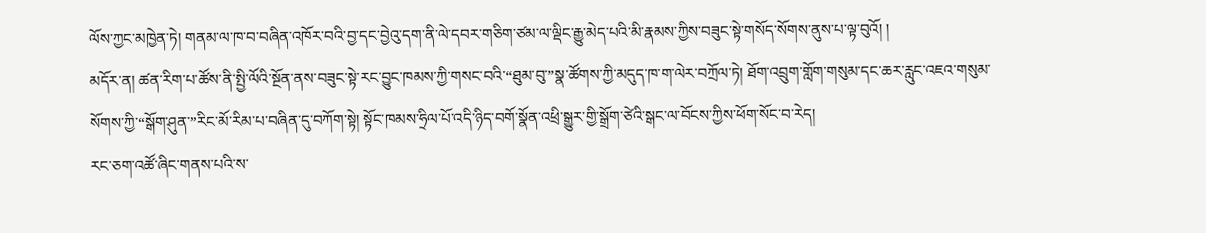ལོས་ཀྱང་མཁྱེན་ཏེ། གནམ་ལ་ཁ་བ་བཞིན་འཁོར་བའི་བྱ་དང་བྱེའུ་དག་ནི་ལེ་དབར་གཅིག་ཙམ་ལ་ལྡིང་རྒྱུ་མེད་པའི་མི་རྣམས་ཀྱིས་བཟུང་སྟེ་གསོད་སོགས་ནུས་པ་ལྟ་བུའོ། །
མདོར་ན། ཚན་རིག་པ་ཚོས་ནི་སྤྱི་ལོའི་སྔོན་ནས་བཟུང་སྟེ་རང་བྱུང་ཁམས་ཀྱི་གསང་བའི་“ཐུམ་བུ་”སྣ་ཚོགས་ཀྱི་མདུད་ཁ་ག་ལེར་བཀྲོལ་ཏེ། ཐོག་འབྲུག་གློག་གསུམ་དང་ཆར་རླུང་འཇའ་གསུམ་སོགས་ཀྱི་“སྒོག་ཤུན་”རིང་མོ་རིམ་པ་བཞིན་དུ་བཀོག་སྟེ། སྟོང་ཁམས་ཧྲིལ་པོ་འདི་ཉིད་བགོ་སྣོན་འཕྲི་སྒྱུར་གྱི་སྒྲོག་ཙེའི་སྒང་ལ་བོངས་ཀྱིས་ཕོག་སོང་བ་རེད།
རང་ཅག་འཚོ་ཞིང་གནས་པའི་ས་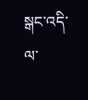སྒང་འདི་ལ་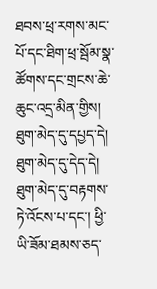ཐབས་ཕྲ་རགས་མང་པོ་དང་ཐིག་ཕྲ་སྦོམ་སྣ་ཚོགས་དང་གྲངས་ཆེ་ཆུང་འདྲ་མིན་གྱིས། ཐུག་མེད་དུ་དཔྱད་དེ། ཐུག་མེད་དུ་དེད་དེ། ཐུག་མེད་དུ་བརྟགས་ཏེ་འོངས་པ་དང་། ཕྱི་ཡི་ཟོམ་ཐམས་ཅད་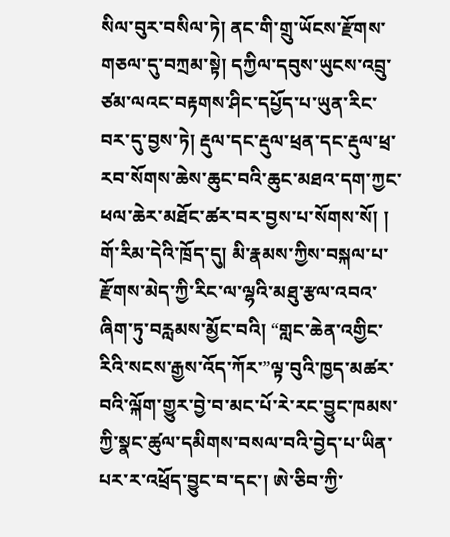སིལ་བུར་བསིལ་ཏེ། ནང་གི་གྲུ་ཡོངས་རྫོགས་གཅལ་དུ་བཀྲམ་སྟེ། དཀྱིལ་དབུས་ཡུངས་འབྲུ་ཙམ་ལའང་བརྟགས་ཤིང་དཔྱོད་པ་ཡུན་རིང་བར་དུ་བྱས་ཏེ། རྡུལ་དང་རྡུལ་ཕྲན་དང་རྡུལ་ཕྲ་རབ་སོགས་ཆེས་ཆུང་བའི་ཆུང་མཐའ་དག་ཀྱང་ཕལ་ཆེར་མཐོང་ཚར་བར་བྱས་པ་སོགས་སོ། །
གོ་རིམ་དེའི་ཁྲོད་དུ། མི་རྣམས་ཀྱིས་བསྐལ་པ་རྫོགས་མེད་ཀྱི་རིང་ལ་ལྷའི་མཐུ་རྩལ་འབའ་ཞིག་ཏུ་བརླམས་མྱོང་བའི། “གླང་ཆེན་འགྱིང་རིའི་སངས་རྒྱས་འོད་ཀོར་”ལྟ་བུའི་ཁྱད་མཚར་བའི་ལྐོག་གྱུར་བྱེ་བ་མང་པོ་རེ་རང་བྱུང་ཁམས་ཀྱི་སྣང་ཚུལ་དམིགས་བསལ་བའི་བྱེད་པ་ཡིན་པར་ར་འཕྲོད་བྱུང་བ་དང་། ཨེ་ཅིབ་ཀྱི་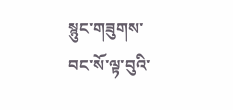སྙུང་གཟུགས་བང་སོ་ལྟ་བུའི་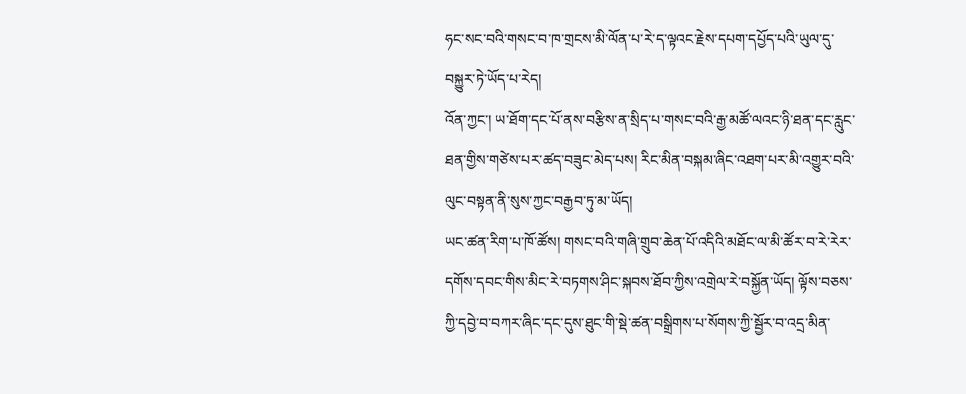ཧང་སང་བའི་གསང་བ་ཁ་གྲངས་མི་ལོན་པ་རེ་ད་ལྟའང་རྗེས་དཔག་དཔྱོད་པའི་ཡུལ་དུ་བསྐྱུར་ཏེ་ཡོད་པ་རེད།
འོན་ཀྱང་། ཡ་ཐོག་དང་པོ་ནས་བརྩིས་ན་སྲིད་པ་གསང་བའི་རྒྱ་མཚོ་ལའང་ཉི་ཐན་དང་རླུང་ཐན་གྱིས་གཙེས་པར་ཚད་བཟུང་མེད་པས། རིང་མིན་བསྐམ་ཞིང་འཐག་པར་མི་འགྱུར་བའི་ལུང་བསྟན་ནི་སུས་ཀྱང་བརྒྱབ་ཏུ་མ་ཡོད།
ཡང་ཚན་རིག་པ་ཁོ་ཚོས། གསང་བའི་གཞི་གྲུབ་ཆེན་པོ་འདིའི་མཐོང་ལ་མི་ཚོར་བ་རེ་རེར་དགོས་དབང་གིས་མིང་རེ་བཏགས་ཤིང་སྐབས་ཐོབ་ཀྱིས་འགྲེལ་རེ་བསྐྱོན་ཡོད། ལྟོས་བཅས་ཀྱི་དབྱེ་བ་བཀར་ཞིང་དང་དུས་ཐུང་གི་སྡེ་ཚན་བསྒྲིགས་པ་སོགས་ཀྱི་སྦྱོར་བ་འདྲ་མིན་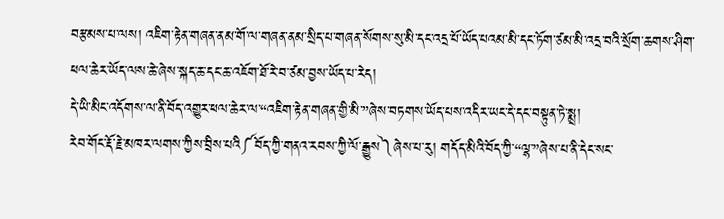བརྩམས་པ་ལས། འཇིག་རྟེན་གཞན་ནམ་གོ་ལ་གཞན་ནམ་སྲིད་པ་གཞན་སོགས་སུ་མི་དང་འདྲ་པོ་ཡོད་པའམ་མི་དང་ཏོག་ཙམ་མི་འདྲ་བའི་སྲོག་ཆགས་ཤིག་ཕལ་ཆེར་ཡོད་ལས་ཆེ་ཞེས་སྐད་ཆ་དང་ཆ་འཇོག་ཐོ་རེ་བ་ཙམ་བྱས་ཡོད་པ་རེད།
དེ་ཡི་མིང་འདོགས་ལ་ནི་བོད་འགྱུར་ཕལ་ཆེར་ལ་“འཇིག་རྟེན་གཞན་གྱི་མི་”ཞེས་བཏགས་ཡོད་པས་འདིར་ཡང་དེ་དང་བསྟུན་ཏེ་སྨྲ།
རེབ་གོང་རྡོ་རྗེ་མཁར་ལགས་ཀྱིས་བྲིས་པའི༼བོད་ཀྱི་གནའ་རབས་ཀྱི་ལོ་རྒྱུས༽ཞེས་པ་རུ། གདོད་མིའི་བོད་ཀྱི་“ལྷ་”ཞེས་པ་ནི་དེང་སང་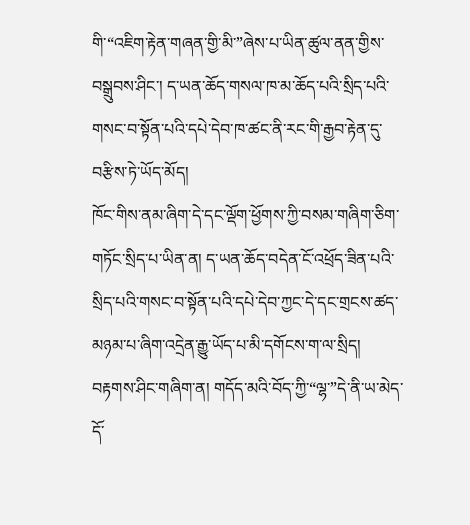གི་“འཇིག་རྟེན་གཞན་གྱི་མི་”ཞེས་པ་ཡིན་ཚུལ་ནན་གྱིས་བསྒྲུབས་ཤིང་། ད་ཡན་ཆོད་གསལ་ཁ་མ་ཆོད་པའི་སྲིད་པའི་གསང་བ་སྟོན་པའི་དཔེ་དེབ་ཁ་ཚང་ནི་རང་གི་རྒྱབ་རྟེན་དུ་བརྩིས་ཏེ་ཡོད་མོད།
ཁོང་གིས་ནམ་ཞིག་དེ་དང་ལྡོག་ཕྱོགས་ཀྱི་བསམ་གཞིག་ཅིག་གཏོང་སྲིད་པ་ཡིན་ན། ད་ཡན་ཆོད་བདེན་ངོ་འཕྲོད་ཟིན་པའི་སྲིད་པའི་གསང་བ་སྟོན་པའི་དཔེ་དེབ་ཀྱང་དེ་དང་གྲངས་ཚད་མཉམ་པ་ཞིག་འདྲེན་རྒྱུ་ཡོད་པ་མི་དགོངས་ག་ལ་སྲིད།
བརྟགས་ཤིང་གཞིག་ན། གདོད་མའི་བོད་ཀྱི་“ལྷ་”དེ་ནི་ཡ་མེད་དོ་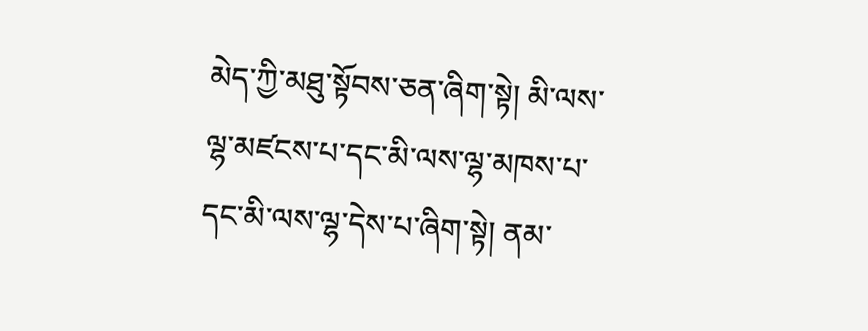མེད་ཀྱི་མཐུ་སྟོབས་ཅན་ཞིག་སྟེ། མི་ལས་ལྷ་མཛངས་པ་དང་མི་ལས་ལྷ་མཁས་པ་དང་མི་ལས་ལྷ་དེས་པ་ཞིག་སྟེ། ནམ་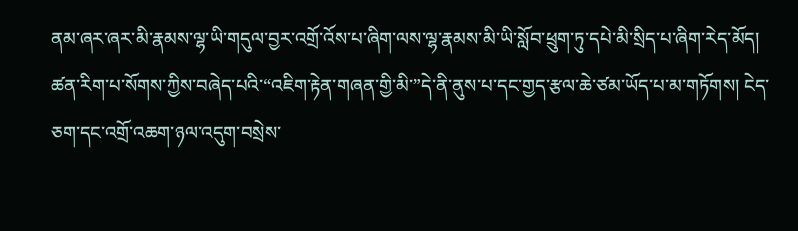ནམ་ཞར་ཞར་མི་རྣམས་ལྷ་ཡི་གདུལ་བྱར་འགྲོ་འོས་པ་ཞིག་ལས་ལྷ་རྣམས་མི་ཡི་སློབ་ཕྲུག་ཏུ་དཔེ་མི་སྲིད་པ་ཞིག་རེད་མོད།
ཚན་རིག་པ་སོགས་ཀྱིས་བཞེད་པའི་“འཇིག་རྟེན་གཞན་གྱི་མི་”དེ་ནི་ནུས་པ་དང་གྱད་རྩལ་ཆེ་ཙམ་ཡོད་པ་མ་གཏོགས། ངེད་ཅག་དང་འགྲོ་འཆག་ཉལ་འདུག་བསྲེས་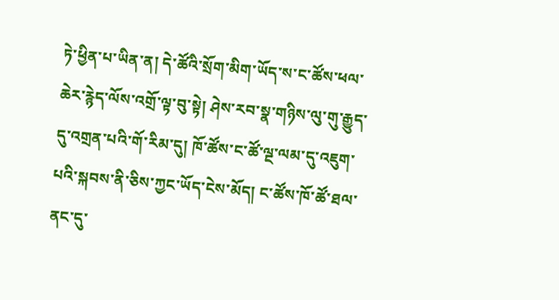ཏེ་ཕྱིན་པ་ཡིན་ན། དེ་ཚོའི་སྲོག་མིག་ཡོད་ས་ང་ཚོས་ཕལ་ཆེར་རྙེད་ལོས་འགྲོ་ལྟ་བུ་སྟེ། ཤེས་རབ་སྣ་གཉིས་ལུ་གུ་རྒྱུད་དུ་འགྲན་པའི་གོ་རིམ་དུ། ཁོ་ཚོས་ང་ཚོ་ལྔ་ལམ་དུ་འཇུག་པའི་སྐབས་ནི་ཅིས་ཀྱང་ཡོད་ངེས་མོད། ང་ཚོས་ཁོ་ཚོ་ཐལ་ནང་དུ་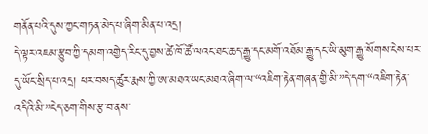གནོན་པའི་དུས་ཀྱང་གཏན་མེད་པ་ཞིག་མིན་པ་འདྲ།
དེ་ལྟར་འཇམ་རྩུབ་ཀྱི་དམག་འགྱེད་རིང་དུ་བྱས་ཚེ་ཁོ་ཚོ་ལའང་ཐང་ཆད་རྒྱུ་དང་མགོ་འཐོམ་རྒྱུ་དང་ཡི་མུག་རྒྱུ་སོགས་ངེས་པར་དུ་ཡོང་སྲིད་པ་འདྲ། ཕར་བསད་ཚུར་རྨས་ཀྱི་ཨ་མཐའ་ཡང་མཐའ་ཞིག་ལ་“འཇིག་རྟེན་གཞན་གྱི་མི་”དེ་དག་“འཇིག་རྟེན་འདིའི་མི་”ངེད་ཅག་གིས་རྩ་བ་ནས་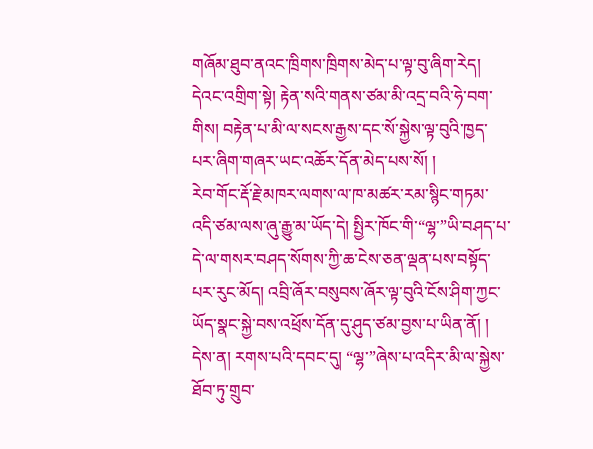གཞོམ་ཐུབ་ནའང་ཁྲིགས་ཁྲིགས་མེད་པ་ལྟ་བུ་ཞིག་རེད།
དེའང་འགྲིག་སྟེ། རྟེན་སའི་གནས་ཙམ་མི་འདྲ་བའི་ཧེ་བག་གིས། བརྟེན་པ་མི་ལ་སངས་རྒྱས་དང་སོ་སྐྱེས་ལྟ་བུའི་ཁྱད་པར་ཞིག་གཞར་ཡང་འཆོར་དོན་མེད་པས་སོ། །
རེབ་གོང་རྡོ་རྗེ་མཁར་ལགས་ལ་ཁ་མཚར་རམ་སྙིང་གཏམ་འདི་ཙམ་ལས་ཞུ་རྒྱུ་མ་ཡོད་དེ། སྤྱིར་ཁོང་གི་“ལྷ་”ཡི་བཤད་པ་དེ་ལ་གསར་བཤད་སོགས་ཀྱི་ཆ་ངེས་ཅན་ལྡན་པས་བསྟོད་པར་རུང་མོད། འབྲི་ཞོར་བསུབས་ཞོར་ལྟ་བུའི་ངོས་ཤིག་ཀྱང་ཡོད་སྣང་སྐྱེ་བས་འཕྲོས་དོན་དུ་ཤུད་ཙམ་བྱས་པ་ཡིན་ནོ། །
དེས་ན། རགས་པའི་དབང་དུ། “ལྷ་”ཞེས་པ་འདིར་མི་ལ་སྐྱེས་ཐོབ་ཏུ་གྲུབ་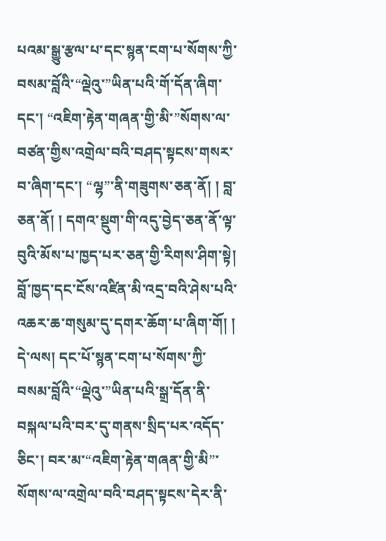པའམ་སྒྱུ་རྩལ་པ་དང་སྙན་ངག་པ་སོགས་ཀྱི་བསམ་བློའི་“ལྡེའུ་”ཡིན་པའི་གོ་དོན་ཞིག་དང་། “འཇིག་རྟེན་གཞན་གྱི་མི་”སོགས་ལ་བཙན་གྱིས་འགྲེལ་བའི་བཤད་སྟངས་གསར་བ་ཞིག་དང་། “ལྷ”་ནི་གཟུགས་ཅན་ནོ། ། བླ་ཅན་ནོ། ། དགའ་སྡུག་གི་འདུ་བྱེད་ཅན་ནོ་ལྟ་བུའི་མོས་པ་ཁྱད་པར་ཅན་གྱི་རིགས་ཤིག་སྟེ། བློ་ཁྱད་དང་ངོས་འཛིན་མི་འདྲ་བའི་ཤེས་པའི་འཆར་ཆ་གསུམ་དུ་དགར་ཆོག་པ་ཞིག་གོ། །
དེ་ལས། དང་པོ་སྙན་ངག་པ་སོགས་ཀྱི་བསམ་བློའི་“ལྡེའུ་”ཡིན་པའི་སྒྲ་དོན་ནི་བསྐལ་པའི་བར་དུ་གནས་སྲིད་པར་འདོད་ཅིང་། བར་མ་“འཇིག་རྟེན་གཞན་གྱི་མི”་སོགས་ལ་འགྲེལ་བའི་བཤད་སྟངས་དེར་ནི་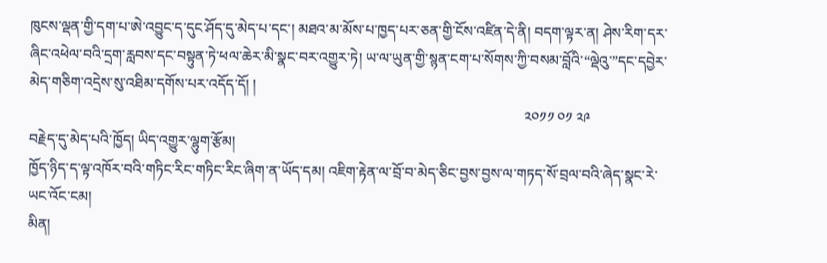ཁུངས་ལྡན་གྱི་དག་པ་ཨེ་འབྱུང་ད་དུང་ཤོད་དུ་མེད་པ་དང་། མཐའ་མ་མོས་པ་ཁྱད་པར་ཅན་གྱི་ངོས་འཛིན་དེ་ནི། བདག་ལྟར་ན། ཤེས་རིག་དར་ཞིང་འཕེལ་བའི་དྲག་རླབས་དང་བསྟུན་ཏེ་ཕལ་ཆེར་མི་སྣང་བར་འགྱུར་ཏེ། ཡ་ལ་ཡུན་གྱི་སྙན་ངག་པ་སོགས་ཀྱི་བསམ་བློའི་“ལྡེའུ་”དང་དབྱེར་མེད་གཅིག་འདྲེས་སུ་འཐིམ་དགོས་པར་འདོད་དོ། །
                                                                                                                                        ༢༠༡༡ ༠༡ ༢༩
བརྗེད་དུ་མེད་པའི་ཁྱོད། ཡིད་འགྱུར་ལྷུག་རྩོམ།
ཁྱོད་ཉིད་ད་ལྟ་འཁོར་བའི་གཏིང་རིང་གཏིང་རིང་ཞིག་ན་ཡོད་དམ། འཇིག་རྟེན་ལ་བྲོ་བ་མེད་ཅིང་བྱས་བྱས་ལ་གཏད་སོ་བྲལ་བའི་ཞེད་སྣང་རེ་ཡང་འོང་ངམ།
མིན།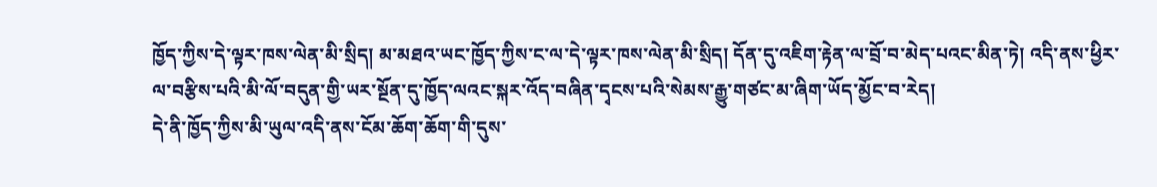ཁྱོད་ཀྱིས་དེ་ལྟར་ཁས་ལེན་མི་སྲིད། མ་མཐའ་ཡང་ཁྱོད་ཀྱིས་ང་ལ་དེ་ལྟར་ཁས་ལེན་མི་སྲིད། དོན་དུ་འཇིག་རྟེན་ལ་བྲོ་བ་མེད་པའང་མིན་ཏེ། འདི་ནས་ཕྱིར་ལ་བརྩིས་པའི་མི་ལོ་བདུན་གྱི་ཡར་སྔོན་དུ་ཁྱོད་ལའང་སྐར་འོད་བཞིན་དྭངས་པའི་སེམས་རྒྱུ་གཙང་མ་ཞིག་ཡོད་མྱོང་བ་རེད།
དེ་ནི་ཁྱོད་ཀྱིས་མི་ཡུལ་འདི་ནས་ངོམ་ཆོག་ཆོག་གི་དུས་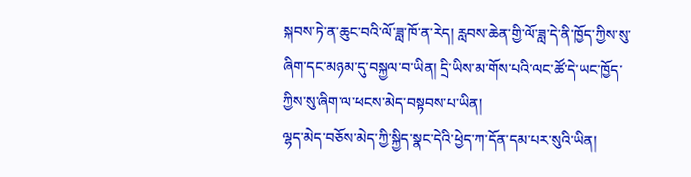སྐབས་ཏེ་ན་ཆུང་བའི་ལོ་ཟླ་ཁོ་ན་རེད། རླབས་ཆེན་གྱི་ལོ་ཟླ་དེ་ནི་ཁྱོད་ཀྱིས་སུ་ཞིག་དང་མཉམ་དུ་བསྐྱལ་བ་ཡིན། དྲི་ཡིས་མ་གོས་པའི་ལང་ཚོ་དེ་ཡང་ཁྱོད་ཀྱིས་སུ་ཞིག་ལ་ཕངས་མེད་བསྟབས་པ་ཡིན།
ལྷད་མེད་བཅོས་མེད་ཀྱི་སྐྱིད་སྣང་དེའི་ཕྱེད་ཀ་དོན་དམ་པར་སུའི་ཡིན།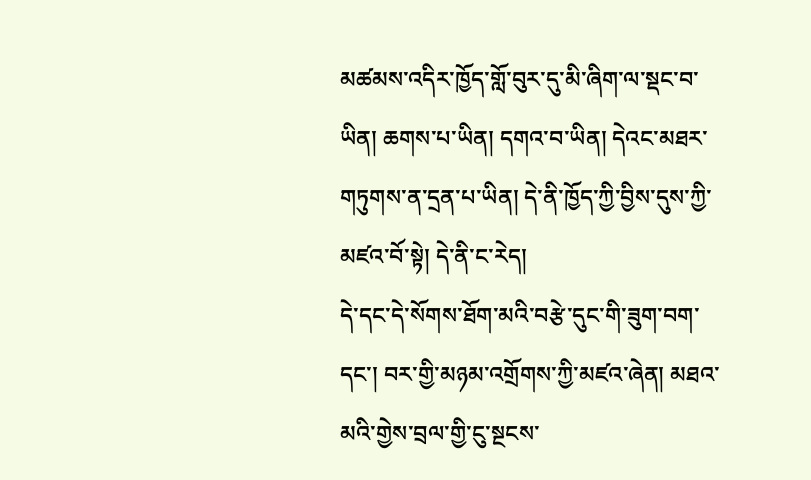མཚམས་འདིར་ཁྱོད་གློ་བུར་དུ་མི་ཞིག་ལ་སྡང་བ་ཡིན། ཆགས་པ་ཡིན། དགའ་བ་ཡིན། དེའང་མཐར་གཏུགས་ན་དྲན་པ་ཡིན། དེ་ནི་ཁྱོད་ཀྱི་བྱིས་དུས་ཀྱི་མཛའ་བོ་སྟེ། དེ་ནི་ང་རེད།
དེ་དང་དེ་སོགས་ཐོག་མའི་བརྩེ་དུང་གི་ཟུག་བག་དང་། བར་གྱི་མཉམ་འགྲོགས་ཀྱི་མཛའ་ཞེན། མཐའ་མའི་གྱེས་བྲལ་གྱི་ངུ་སྔངས་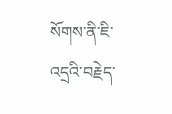སོགས་ནི་ཇི་འདྲའི་བརྗེད་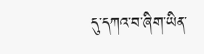དུ་དཀའ་བ་ཞིག་ཡིན་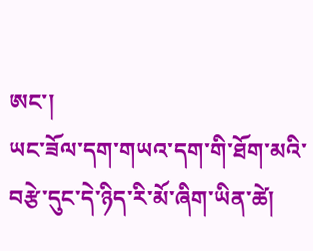ཨང་།
ཡང་ཟོལ་དག་གཡའ་དག་གི་ཐོག་མའི་བརྩེ་དུང་དེ་ཉིད་རི་མོ་ཞིག་ཡིན་ཚེ།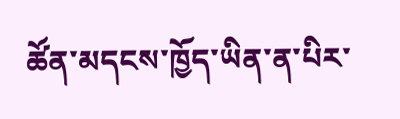ཚོན་མདངས་ཁྱོད་ཡིན་ན་པིར་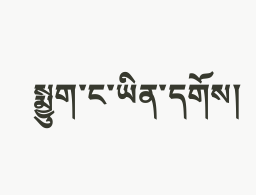སྨྱུག་ང་ཡིན་དགོས།